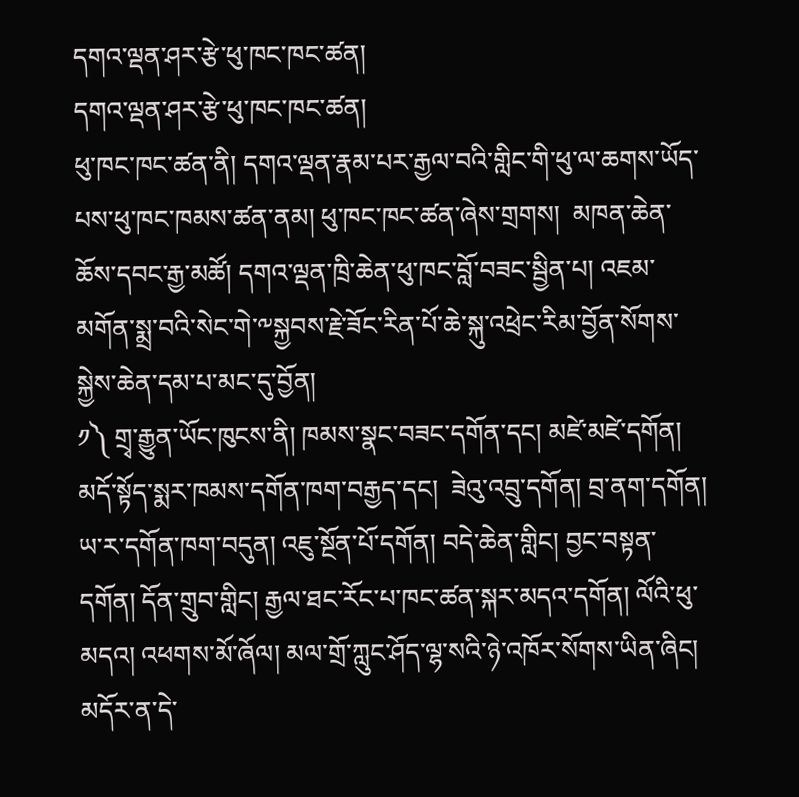དགའ་ལྡན་ཤར་རྩེ་ཕུ་ཁང་ཁང་ཚན།
དགའ་ལྡན་ཤར་རྩེ་ཕུ་ཁང་ཁང་ཚན།
ཕུ་ཁང་ཁང་ཚན་ནི། དགའ་ལྡན་རྣམ་པར་རྒྱལ་བའི་གླིང་གི་ཕུ་ལ་ཆགས་ཡོད་པས་ཕུ་ཁང་ཁམས་ཚན་ནམ། ཕུ་ཁང་ཁང་ཚན་ཞེས་གྲགས།  མཁན་ཆེན་ཆོས་དབང་རྒྱ་མཚོ། དགའ་ལྡན་ཁྲི་ཆེན་ཕུ་ཁང་བློ་བཟང་སྦྱིན་པ། འཇམ་མགོན་སྨྲ་བའི་སེང་གེ་༸སྐྱབས་རྗེ་ཟོང་རིན་པོ་ཆེ་སྐུ་འཕྲེང་རིམ་བྱོན་སོགས་སྐྱེས་ཆེན་དམ་པ་མང་དུ་བྱོན།
༡༽ གྲྭ་རྒྱུན་ཡོང་ཁུངས་ནི། ཁམས་སྣང་བཟང་དགོན་དང། མཛེ་མཛེ་དགོན། མདོ་སྟོད་སྨར་ཁམས་དགོན་ཁག་བརྒྱད་དང།  ཟེའུ་འབྲུ་དགོན། བྲ་ནག་དགོན། ཡ་ར་དགོན་ཁག་བདུན། འཇུ་སྔོན་པོ་དགོན། བདེ་ཆེན་གླིང། བྱང་བསྟན་དགོན། དོན་གྲུབ་གླིང། རྒྱལ་ཐང་རོང་པ་ཁང་ཚན་སྐར་མདའ་དགོན། ལོའི་ཕུ་མདའ། འཕགས་མོ་ཞོལ། མལ་གྲོ་ཀླུང་ཤོད་ལྷ་སའི་ཉེ་འཁོར་སོགས་ཡིན་ཞིང། མདོར་ན་དེ་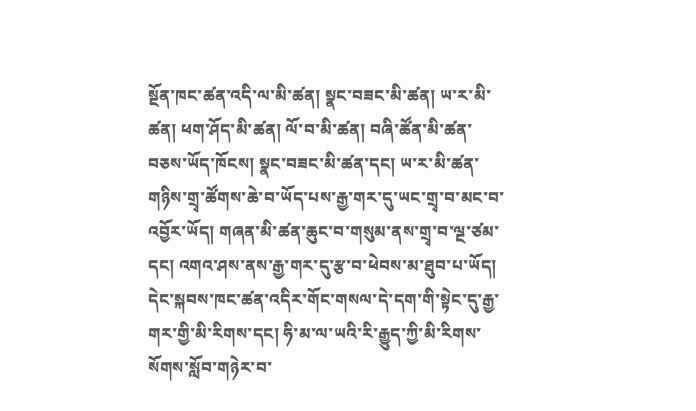སྔོན་ཁང་ཚན་འདི་ལ་མི་ཚན། སྣང་བཟང་མི་ཚན། ཡ་ར་མི་ཚན། ཕག་ཤོད་མི་ཚན། ལོ་བ་མི་ཚན། བཞི་ཚོན་མི་ཚན་བཅས་ཡོད་ཁོངས། སྣང་བཟང་མི་ཚན་དང། ཡ་ར་མི་ཚན་གཉིས་གྲྭ་ཚོགས་ཆེ་བ་ཡོད་པས་རྒྱ་གར་དུ་ཡང་གྲྭ་བ་མང་བ་འབྱོར་ཡོད། གཞན་མི་ཚན་ཆུང་བ་གསུམ་ནས་གྲྭ་བ་ལྔ་ཙམ་དང། འགའ་ཤས་ནས་རྒྱ་གར་དུ་རྩ་བ་ཕེབས་མ་ཐུབ་པ་ཡོད། དེང་སྐབས་ཁང་ཚན་འདིར་གོང་གསལ་དེ་དག་གི་སྟེང་དུ་རྒྱ་གར་གྱི་མི་རིགས་དང། ཧི་མ་ལ་ཡའི་རི་རྒྱུད་ཀྱི་མི་རིགས་སོགས་སློབ་གཉེར་བ་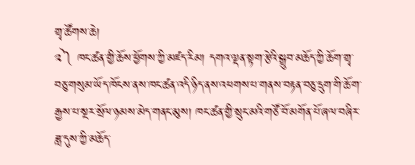གྲྭ་ཚོགས་ཆེ།
༢༽ ཁང་ཚན་གྱི་ཆོས་ཕྱོགས་ཀྱི་མཛད་རིམ། དགའ་ལྡན་སྟག་རྩེའི་སྒྲུབ་མཆོད་ཀྱི་ཆོག་གྲྭ་བཅུ་གསུམ་ཡོད་ཁོངས་ནས་ཁང་ཚན་འདི་ཉིད་ནས་འཕགས་པ་གནས་བརྟན་བཅུ་དྲུག་གི་ཆོ་ག་རྒྱས་པ་སྔར་སྲོལ་ཉམས་མེད་གནང་མུས། ཁང་ཚན་གྱི་སྲུང་མའི་གཙོ་བོ་མགོན་པོ་ཞལ་བཞིར་ཟླ་དུས་ཀྱི་མཆོད་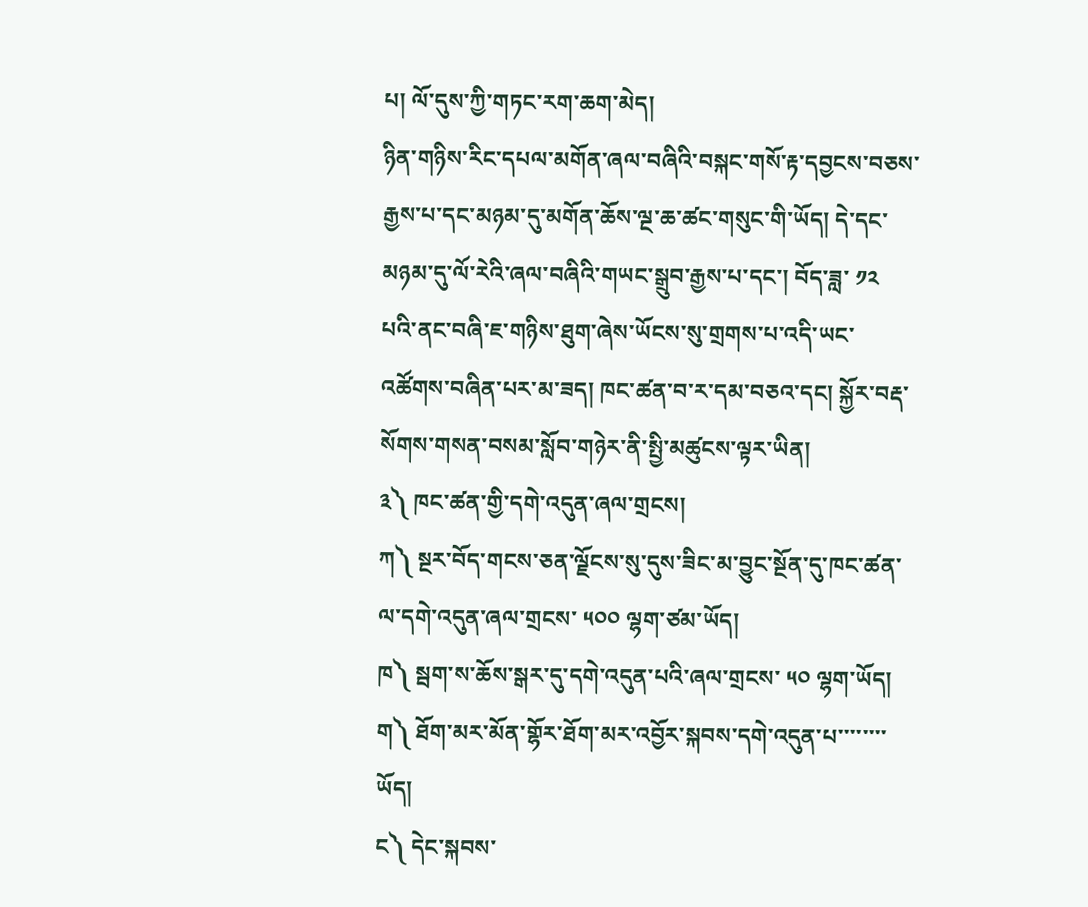པ། ལོ་དུས་ཀྱི་གཏང་རག་ཆག་མེད།
ཉིན་གཉིས་རིང་དཔལ་མགོན་ཞལ་བཞིའི་བསྐང་གསོ་རྟ་དབྱངས་བཅས་རྒྱས་པ་དང་མཉམ་དུ་མགོན་ཆོས་ལྔ་ཆ་ཚང་གསུང་གི་ཡོད། དེ་དང་མཉམ་དུ་ལོ་རེའི་ཞལ་བཞིའི་གཡང་སྒྲུབ་རྒྱས་པ་དང་། བོད་ཟླ་ ༡༢ པའི་ནང་བཞི་ཇ་གཉིས་ཐུག་ཞེས་ཡོངས་སུ་གྲགས་པ་འདི་ཡང་འཚོགས་བཞིན་པར་མ་ཟད། ཁང་ཚན་བ་ར་དམ་བཅའ་དང། སྐྱོར་བརྡ་སོགས་གསན་བསམ་སློབ་གཉེར་ནི་སྤྱི་མཚུངས་ལྟར་ཡིན།
༣༽ ཁང་ཚན་གྱི་དགེ་འདུན་ཞལ་གྲངས།
ཀ༽ སྔར་བོད་གངས་ཅན་ལྗོངས་སུ་དུས་ཟིང་མ་བྱུང་སྔོན་དུ་ཁང་ཚན་ལ་དགེ་འདུན་ཞལ་གྲངས་ ༥༠༠ ལྷག་ཙམ་ཡོད།
ཁ༽ སྦག་ས་ཆོས་སྒར་དུ་དགེ་འདུན་པའི་ཞལ་གྲངས་ ༥༠ ལྷག་ཡོད།
ག༽ ཐོག་མར་མོན་གྷོར་ཐོག་མར་འབྱོར་སྐབས་དགེ་འདུན་པ་་་་་་་་ཡོད།
ང༽ དེང་སྐབས་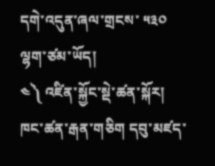དགེ་འདུན་ཞལ་གྲངས་ ༥༣༠ ལྷག་ཙམ་ཡོད།
༤༽ འཛིན་སྐྱོང་སྡེ་ཚན་སྐོར།
ཁང་ཚན་རྒན་གཅིག དབུ་མཛད་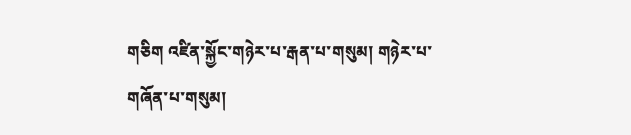གཅིག འཛིན་སྐྱོང་གཉེར་པ་རྒན་པ་གསུམ། གཉེར་པ་གཞོན་པ་གསུམ།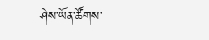ཤེས་ཡོན་ཚོགས་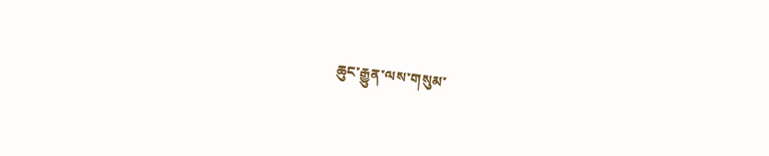ཆུང་རྒྱུན་ལས་གསུམ་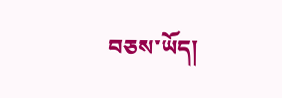བཅས་ཡོད།